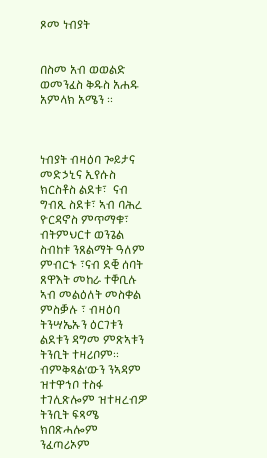ጾመ ነብያት


በስመ አብ ወወልድ ወመንፈስ ቅዱስ አሐዱ አምላክ አሜን ።



ነብያት ብዛዕባ ጐይታና መድኃኒና ኢየሱስ ክርስቶስ ልደቱ፣  ናብ ግብጺ ስደቱ፣ ኣብ ባሕረ ዮርዳኖስ ምጥማቁ፣ ብትምህርተ ወንጌል ስብከቱ ንጸልማት ዓለም ምብርኁ ፣ናብ ደቒ ሰባት ጸዋእት መከራ ተቐቢሉ ኣብ መልዕለት መስቀል ምስቓሉ ፣ ብዛዕባ ትንሣኤኡን ዕርገቱን ልደቱን ዳግመ ምጽኣቱን ትንቢት ተዛሪቦም። ብምቅጻል’ውን ንኣዳም ዝተዋኅቦ ተስፋ ተገሊጽሎም ዝተዛረብዎ ትንቢት ፍጻሜ ክበጽሓሎም ንፈጣሪኦም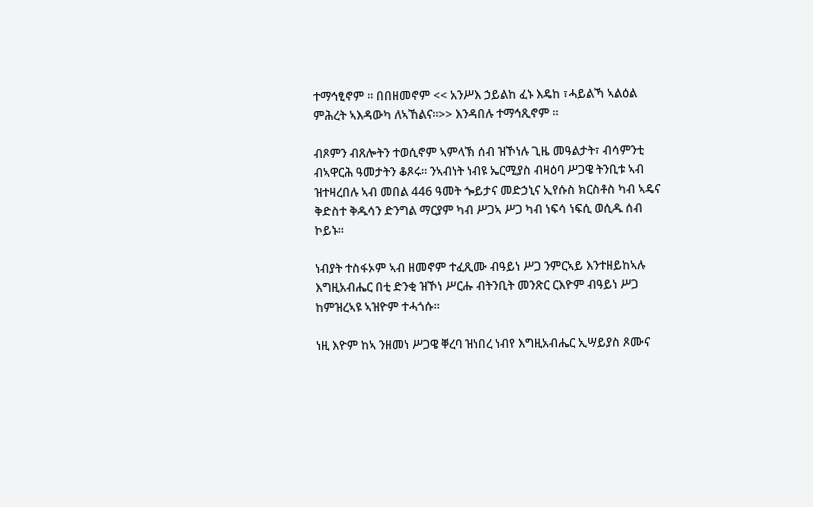ተማኅፂኖም ። በበዘመኖም << አንሥእ ኃይልከ ፈኑ እዴከ ፣ሓይልኻ ኣልዕል ምሕረት ኣእዳውካ ለኣኸልና።>> እንዳበሉ ተማኅጺኖም ።

ብጾምን ብጸሎትን ተወሲኖም ኣምላኽ ሰብ ዝኾነሉ ጊዜ መዓልታት፣ ብሳምንቲ ብኣዋርሕ ዓመታትን ቆጾሩ። ንኣብነት ነብዩ ኤርሚያስ ብዛዕባ ሥጋዌ ትንቢቱ ኣብ ዝተዛረበሉ ኣብ መበል 446 ዓመት ጐይታና መድኃኒና ኢየሱስ ክርስቶስ ካብ ኣዴና ቅድስተ ቅዱሳን ድንግል ማርያም ካብ ሥጋኣ ሥጋ ካብ ነፍሳ ነፍሲ ወሲዱ ሰብ ኮይኑ።

ነብያት ተስፋኦም ኣብ ዘመኖም ተፈጺሙ ብዓይነ ሥጋ ንምርኣይ እንተዘይከኣሉ እግዚአብሔር በቲ ድንቂ ዝኾነ ሥርሑ ብትንቢት መንጽር ርእዮም ብዓይነ ሥጋ ከምዝረኣዩ ኣዝዮም ተሓጎሱ።

ነዚ እዮም ከኣ ንዘመነ ሥጋዌ ቐረባ ዝነበረ ነብየ እግዚአብሔር ኢሣይያስ ጾሙና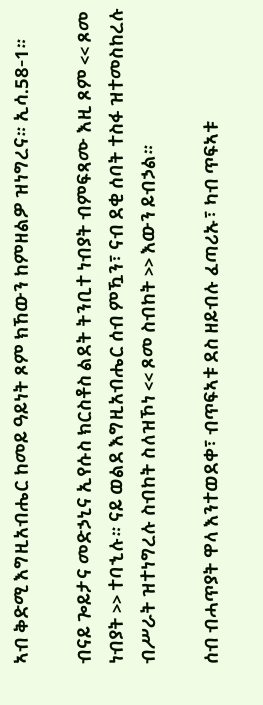ኣብ ቅድሚ እግዚአብሔር ከመይ ዓይነት ጾም ክኸውን ከምዘልዎ ዝነግረና። ኢሳ.58-1።

ብናይ ጐይታና መድኃኒና ኢየሱስ ክርስቶስ ልደት ትንቢተ ነብያት ብምፍጻሙ እዚ ጾም << ጾመ ነብያት >> ተባኂሉ። ናይ ወልደ እግዚአብሔር ሰብ ምዃን፣ ናብ ደቂ ሰባት ተስፋ ዝተመስከረሉ ብሥራት ዝተነግረሉ ስብከት ስለዝኾነ << ጾመ ስብከት >> እውን ይብኃል።

ሰብ ብሓጥያት ዋላ እንተወደቀ፣ ብጥፍኣቱ ደስ ዘይብሉ ፈጣሪኡ፣ ካብ ጥፍኣቱ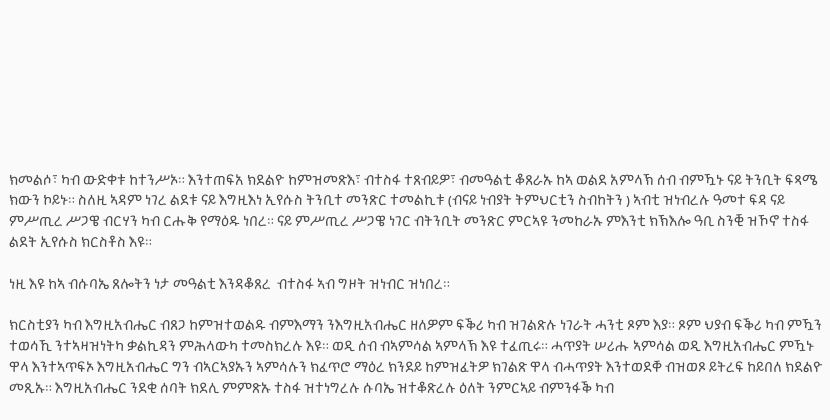ክመልሶ፣ ካብ ውድቀቱ ከተንሥኦ። እንተጠፍአ ክደልዮ ከምዝመጽእ፣ ብተስፋ ተጸብይዎ፣ ብመዓልቲ ቆጸራኡ ከኣ ወልደ አምላኽ ሰብ ብምዃኑ ናይ ትንቢት ፍጻሜ ክውን ኮይኑ። ስለዚ ኣዳም ነገረ ልደቱ ናይ እግዚእነ ኢየሱስ ትንቢተ መንጽር ተመልኪቱ (ብናይ ነብያት ትምህርቲን ስብከትን ) ኣብቲ ዝነብረሉ ዓመተ ፍዳ ናይ ምሥጢረ ሥጋዌ ብርሃን ካብ ርሑቅ የማዕዱ ነበረ። ናይ ምሥጢረ ሥጋዌ ነገር ብትንቢት መንጽር ምርኣዩ ንመከራኡ ምእንቲ ክኽእሎ ዓቢ ስንቒ ዝኾኖ ተስፋ ልደት ኢየሱስ ክርስቶስ እዩ።

ነዚ እዩ ከኣ ብሱባኤ ጸሎትን ነታ መዓልቲ እንዳቆጸረ  ብተስፋ ኣብ ግዞት ዝነብር ዝነበረ።

ክርስቲያን ካብ እግዚአብሔር ብጸጋ ከምዝተወልዱ ብምእማን ንእግዚአብሔር ዘለዎም ፍቕሪ ካብ ዝገልጽሉ ነገራት ሓንቲ ጾም እያ። ጾም ህያብ ፍቕሪ ካብ ምዃን ተወሳኺ ንተኣዛዝነትካ ቃልኪዳን ምሕላውካ ተመስክረሉ እዩ። ወዲ ሰብ ብኣምሳል ኣምላኽ እዩ ተፈጢሩ። ሓጥያት ሠሪሑ ኣምሳል ወዲ እግዚአብሔር ምዃኑ ዋላ እንተኣጥፍኦ እግዚአብሔር ግን ብኣርኣያኡን ኣምሳሉን ክፈጥሮ ማዕረ ክንደይ ከምዝፈትዎ ክገልጽ ዋላ ብሓጥያት እንተወደቐ ብዝወጾ ይትረፍ ከይበለ ክደልዮ መጺኡ። እግዚአብሔር ንደቂ ሰባት ክደሊ ምምጽኡ ተስፋ ዝተነግረሉ ሱባኤ ዝተቆጽረሉ ዕለት ንምርኣይ ብምንፋቕ ካብ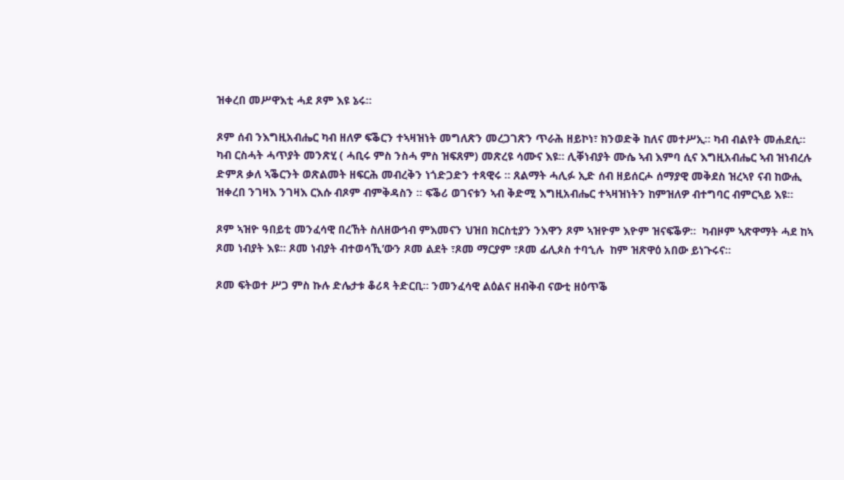ዝቀረበ መሥዋእቲ ሓደ ጾም እዩ ኔሩ።

ጾም ሰብ ንእግዚአብሔር ካብ ዘለዎ ፍቕርን ተኣዛዝነት መግለጽን መረጋገጽን ጥራሕ ዘይኮነ፣ ክንወድቅ ከለና መተሥኢ። ካብ ብልየት መሐደሲ። ካብ ርስሓት ሓጥያት መንጽሂ ( ሓቢሩ ምስ ንስሓ ምስ ዝፍጸም) መጽረዩ ሳሙና እዩ። ሊቐነብያት ሙሴ ኣብ እምባ ሲና እግዚአብሔር ኣብ ዝነብረሉ ድምጸ ቃለ ኣቕርንት ወጽልመት ዘፍርሕ መብረቅን ነጎድጋድን ተጻዊሩ ። ጸልማት ሓሊፉ ኢድ ሰብ ዘይሰርሖ ሰማያዊ መቅደስ ዝረኣየ ናብ ከውሒ ዝቀረበ ንገዛእ ንገዛእ ርእሱ ብጾም ብምቅዳስን ። ፍቕሪ ወገናቱን ኣብ ቅድሚ እግዚአብሔር ተኣዛዝነትን ከምዝለዎ ብተግባር ብምርኣይ እዩ።

ጾም ኣዝዮ ዓበይቲ መንፈሳዊ በረኸት ስለዘውኅብ ምእመናን ህዝበ ክርስቲያን ንእዋን ጾም ኣዝዮም እዮም ዝናፍቕዎ።  ካብዞም ኣጽዋማት ሓደ ከኣ ጾመ ነብያት እዩ። ጾመ ነብያት ብተወሳኺ’ውን ጾመ ልደት ፣ጾመ ማርያም ፣ጾመ ፊሊጶስ ተባኂሉ  ከም ዝጽዋዕ አበው ይነጉሩና።

ጾመ ፍትወተ ሥጋ ምስ ኩሉ ድሌታቱ ቆሪጻ ትድርቢ። ንመንፈሳዊ ልዕልና ዘብቅብ ናውቲ ዘዕጥቕ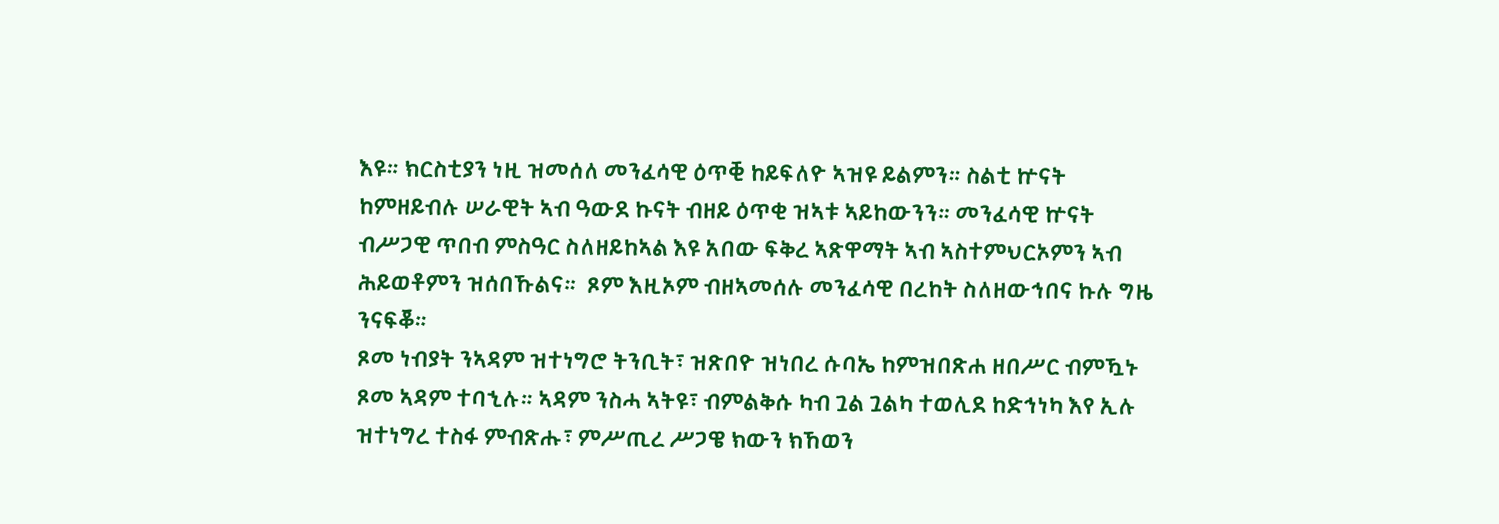እዩ። ክርስቲያን ነዚ ዝመሰለ መንፈሳዊ ዕጥቒ ከይፍለዮ ኣዝዩ ይልምን። ስልቲ ኵናት ከምዘይብሉ ሠራዊት ኣብ ዓውደ ኩናት ብዘይ ዕጥቂ ዝኣቱ ኣይከውንን። መንፈሳዊ ኵናት ብሥጋዊ ጥበብ ምስዓር ስለዘይከኣል እዩ አበው ፍቅረ ኣጽዋማት ኣብ ኣስተምህርኦምን ኣብ ሕይወቶምን ዝሰበኹልና።  ጾም እዚኦም ብዘኣመሰሉ መንፈሳዊ በረከት ስለዘውኅበና ኩሉ ግዜ ንናፍቖ።
ጾመ ነብያት ንኣዳም ዝተነግሮ ትንቢት፣ ዝጽበዮ ዝነበረ ሱባኤ ከምዝበጽሐ ዘበሥር ብምዃኑ ጾመ ኣዳም ተባኂሉ። ኣዳም ንስሓ ኣትዩ፣ ብምልቅሱ ካብ ጓል ጓልካ ተወሊደ ከድኅነካ እየ ኢሉ ዝተነግረ ተስፋ ምብጽሑ፣ ምሥጢረ ሥጋዌ ክውን ክኸወን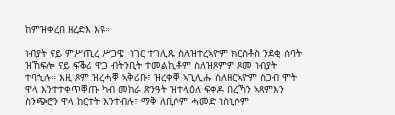ከምዝቀረበ ዘረድእ እዩ።

ነብያት ናይ ምሥጢረ ሥጋዌ  ነገር ተገሊጹ ስለዝተረኣዮም ክርስቶስ ንደቂ ሰባት ዝኸፍሎ ናይ ፍቕሪ ዋጋ ብትንቢት ተመልኪቶም ስለዝጾምዎ ጾመ ነብያት ተባኂሉ። እዚ ጾም ዝረሓቐ ኣቅሪቡ፣ ዝረቀቐ ኣጊሊሑ ስለዘርኣዮም ስጋብ ሞት ዋላ እንተተቀጥቐጡ ካብ መከራ ጽንዓት ዝተላዕለ ፍቀዶ በረኻን ኣጻምእን ስንጭሮን ዋላ ከርተት እንተብሉ፣ ማቅ ለቢሶም ሓመድ ነስኒሶም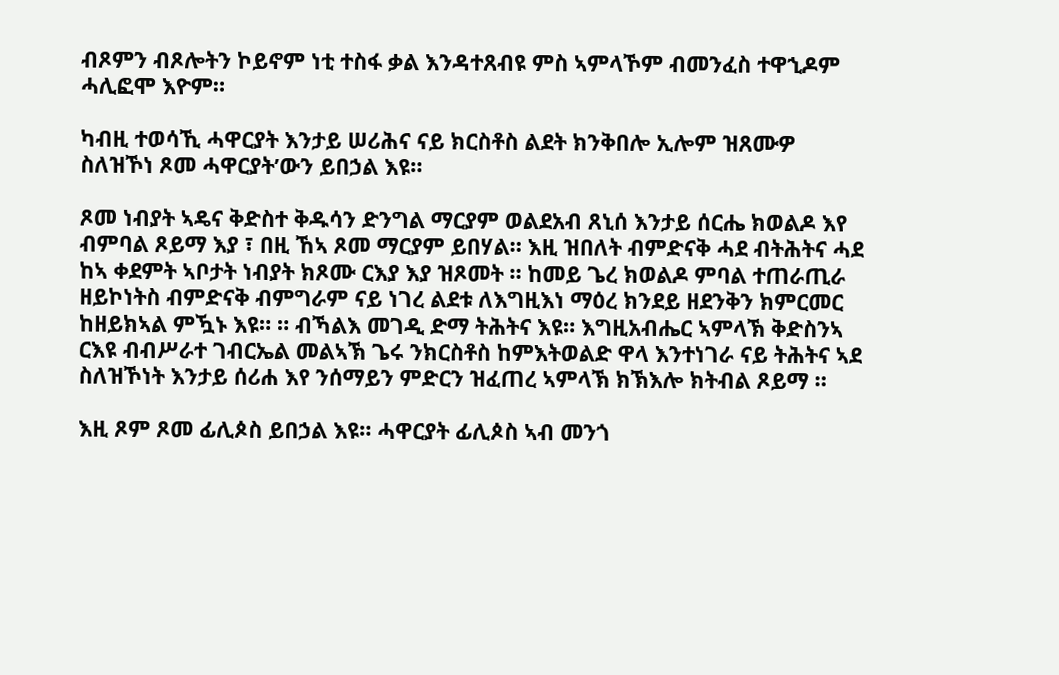ብጾምን ብጾሎትን ኮይኖም ነቲ ተስፋ ቃል እንዳተጸብዩ ምስ ኣምላኾም ብመንፈስ ተዋኂዶም ሓሊፎሞ እዮም።

ካብዚ ተወሳኺ ሓዋርያት እንታይ ሠሪሕና ናይ ክርስቶስ ልደት ክንቅበሎ ኢሎም ዝጸሙዎ ስለዝኾነ ጾመ ሓዋርያት’ውን ይበኃል እዩ።

ጾመ ነብያት ኣዴና ቅድስተ ቅዱሳን ድንግል ማርያም ወልደአብ ጸኒሰ እንታይ ሰርሔ ክወልዶ እየ ብምባል ጾይማ እያ ፣ በዚ ኸኣ ጾመ ማርያም ይበሃል። እዚ ዝበለት ብምድናቅ ሓደ ብትሕትና ሓደ ከኣ ቀደምት ኣቦታት ነብያት ክጾሙ ርእያ እያ ዝጾመት ። ከመይ ጌረ ክወልዶ ምባል ተጠራጢራ ዘይኮነትስ ብምድናቅ ብምግራም ናይ ነገረ ልደቱ ለእግዚእነ ማዕረ ክንደይ ዘደንቅን ክምርመር ከዘይክኣል ምዃኑ እዩ። ። ብኻልእ መገዲ ድማ ትሕትና እዩ። እግዚአብሔር ኣምላኽ ቅድስንኣ ርእዩ ብብሥራተ ገብርኤል መልኣኽ ጌሩ ንክርስቶስ ከምእትወልድ ዋላ እንተነገራ ናይ ትሕትና ኣደ ስለዝኾነት እንታይ ሰሪሐ እየ ንሰማይን ምድርን ዝፈጠረ ኣምላኽ ክኽእሎ ክትብል ጾይማ ።

እዚ ጾም ጾመ ፊሊጶስ ይበኃል እዩ። ሓዋርያት ፊሊጶስ ኣብ መንጎ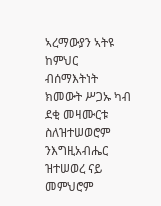ኣረማውያን ኣትዩ ከምህር ብሰማእትነት ክመውት ሥጋኡ ካብ ደቂ መዛሙርቱ ስለዝተሠወሮም ንእግዚአብሔር ዝተሠወረ ናይ መምህሮም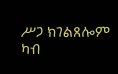ሥጋ ክገልጸሎም ካብ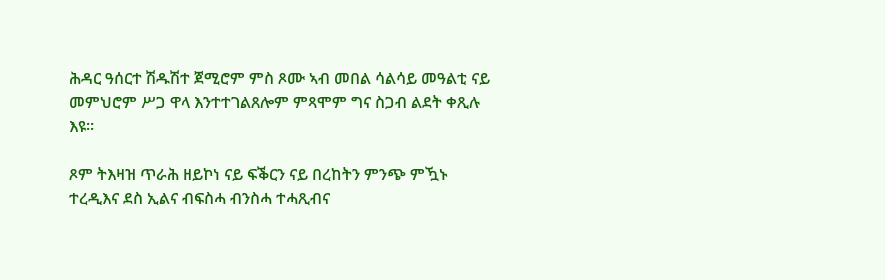ሕዳር ዓሰርተ ሽዱሽተ ጀሚሮም ምስ ጾሙ ኣብ መበል ሳልሳይ መዓልቲ ናይ መምህሮም ሥጋ ዋላ እንተተገልጸሎም ምጻሞም ግና ስጋብ ልደት ቀጺሉ እዩ።

ጾም ትእዛዝ ጥራሕ ዘይኮነ ናይ ፍቕርን ናይ በረከትን ምንጭ ምዃኑ ተረዲእና ደስ ኢልና ብፍስሓ ብንስሓ ተሓጺብና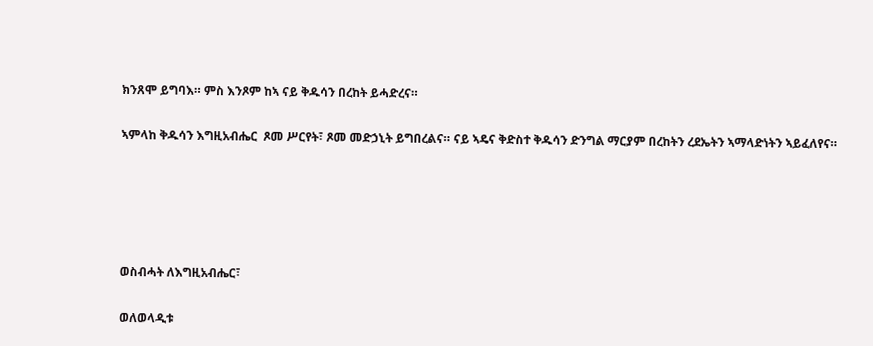ክንጸሞ ይግባእ። ምስ እንጾም ከኣ ናይ ቅዱሳን በረከት ይሓድረና።

ኣምላከ ቅዱሳን እግዚአብሔር  ጾመ ሥርየት፣ ጾመ መድኃኒት ይግበረልና። ናይ ኣዴና ቅድስተ ቅዱሳን ድንግል ማርያም በረከትን ረደኤትን ኣማላድነትን ኣይፈለየና።





ወስብሓት ለእግዚአብሔር፣

ወለወላዲቱ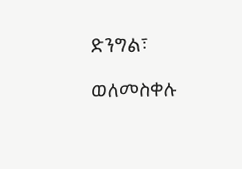ድንግል፣

ወለመስቀሉ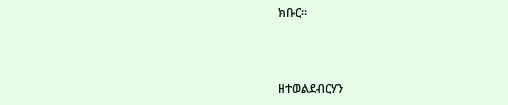ክቡር።



ዘተወልደብርሃን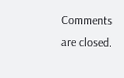Comments are closed.